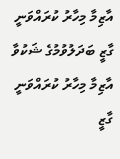އާޒިމާ މިހާރު ކުރައްވަނީ ގާޒީ ބަދަލުވުމުގެ ޝަކުވާ
އާޒިމާ މިހާރު ކުރައްވަނީ ގާޒީ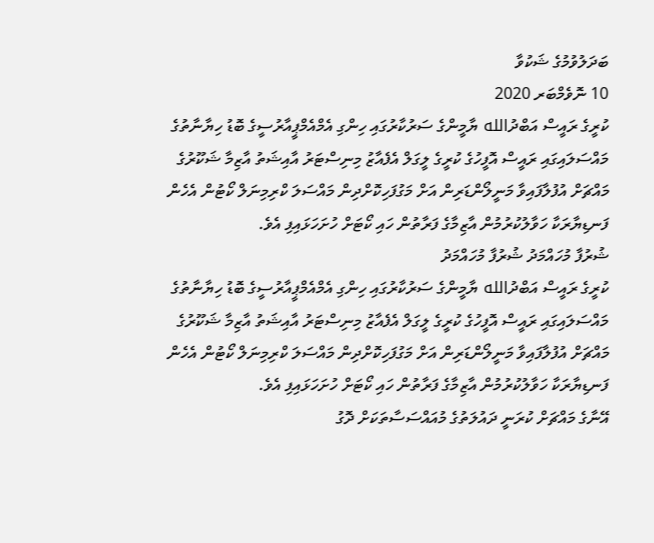ބަދަލުވުމުގެ ޝަކުވާ
10 ނޮވެމްބަރ 2020
ކުރީގެ ރައީސް އަބްދުالله ޔާމީންގެ ސަރުކާރުގައި ހިންގި އެމްއެމްޕީއާރުސީގެ ބޮޑު ހިޔާނާތުގެ މައްސަލައިގައި ރައީސް އޮފީހުގެ ކުރީގެ ލީގަލް އެފެއާޒު މިނިސްޓަރު އާއިޝަތު އާޒިމާ ޝަކޫރުގެ މައްޗަށް އުފުލާފައިވާ މަނީލޯންޑަރިން އަށް މަގުފަހިކޮށްދިން މައްސަލަ ކްރިމިނަލް ކޯޓުން އެހެން ފަނޑިޔާރަކާ ހަވާލުކުރުމުން އާޒިމާގެ ފަރާތުން ހައި ކޯޓަށް ހުށަހަޅައިފި އެވެ.
ޝުރުފާ މުހައްމަދު ޝުރުފާ މުހައްމަދު
ކުރީގެ ރައީސް އަބްދުالله ޔާމީންގެ ސަރުކާރުގައި ހިންގި އެމްއެމްޕީއާރުސީގެ ބޮޑު ހިޔާނާތުގެ މައްސަލައިގައި ރައީސް އޮފީހުގެ ކުރީގެ ލީގަލް އެފެއާޒު މިނިސްޓަރު އާއިޝަތު އާޒިމާ ޝަކޫރުގެ މައްޗަށް އުފުލާފައިވާ މަނީލޯންޑަރިން އަށް މަގުފަހިކޮށްދިން މައްސަލަ ކްރިމިނަލް ކޯޓުން އެހެން ފަނޑިޔާރަކާ ހަވާލުކުރުމުން އާޒިމާގެ ފަރާތުން ހައި ކޯޓަށް ހުށަހަޅައިފި އެވެ.
އޭނާގެ މައްޗަށް ކުރަނީ ދައުލަތުގެ މުއައްސަސާތަކަށް ދޮގު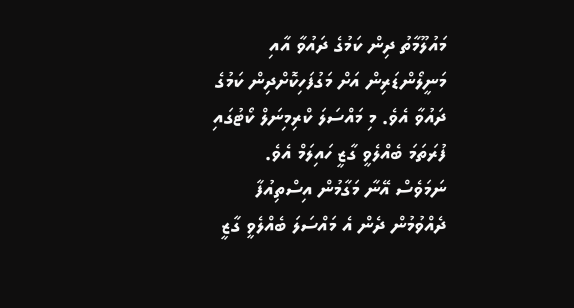މައުލޫމާތު ދިން ކަމުގެ ދައުވާ އާއި މަނީލޯންޑަރިން އަށް މަގުފަހިކޮށްދިން ކަމުގެ ދައުވާ އެވެ. މި މައްސަލަ ކްރިމިނަލް ކޯޓުގައި ފުރަތަމަ ބެއްލެވީ ގާޒީ ހައިލަމް އެވެ. ނަމަވެސް އޭނާ މަގާމުން އިސްތިއުފާ ދެއްވުމުން ދެން އެ މައްސަލަ ބެއްލެވީ ގާޒީ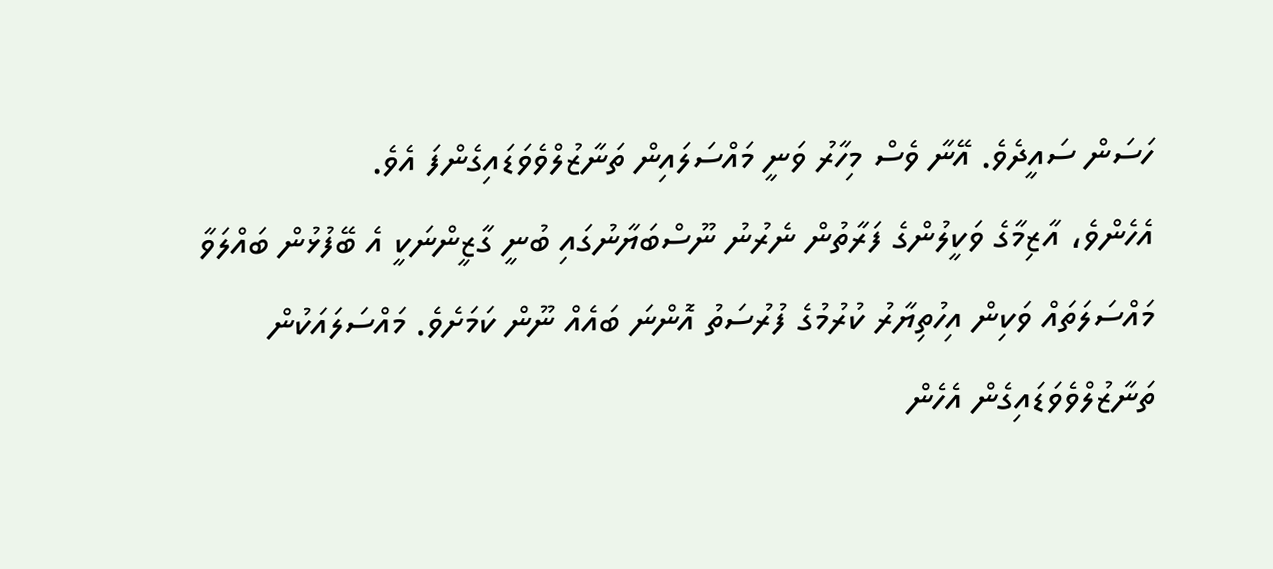ހަސަން ސައީދެވެ. އޭނާ ވެސް މިހާރު ވަނީ މައްސަލައިން ތަނާޒުލްވެވަޑައިގެންފަ އެވެ.
އެހެންވެ، އާޒިމާގެ ވަކީލުންގެ ފަރާތުން ނެރުނު ނޫސްބަޔާނުގައި ބުނީ ގާޒީންނަކީ އެ ބޭފުޅުން ބައްލަވާ މައްސަލަތައް ވަކިން އިހުތިޔާރު ކުރުމުގެ ފުރުސަތު އޮންނަ ބައެއް ނޫން ކަމަށެވެ. މައްސަލައަކުން ތަނާޒުލްވެވަޑައިގެން އެހެން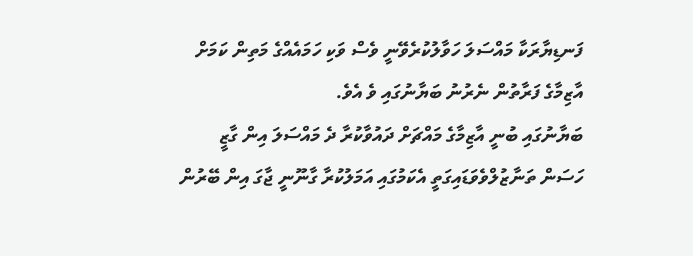ފަނޑިޔާރަކާ މައްސަލަ ހަވާލުކުރެވޭނީ ވެސް ވަކި ހަމައެއްގެ މަތިން ކަމަށް އާޒިމާގެ ފަރާތުން ނެރުނު ބަޔާނުގައި ވެ އެވެ.
ބަޔާނުގައި ބުނީ އާޒިމާގެ މައްޗަށް ދައުވާކުރާ ދެ މައްސަލަ އިން ގާޒީ ހަސަން ތަނާޒުލްވެވަޑައިގަތީ އެކަމުގައި އަމަލުކުރާ ގާނޫނީ ޖާގަ އިން ބޭރުން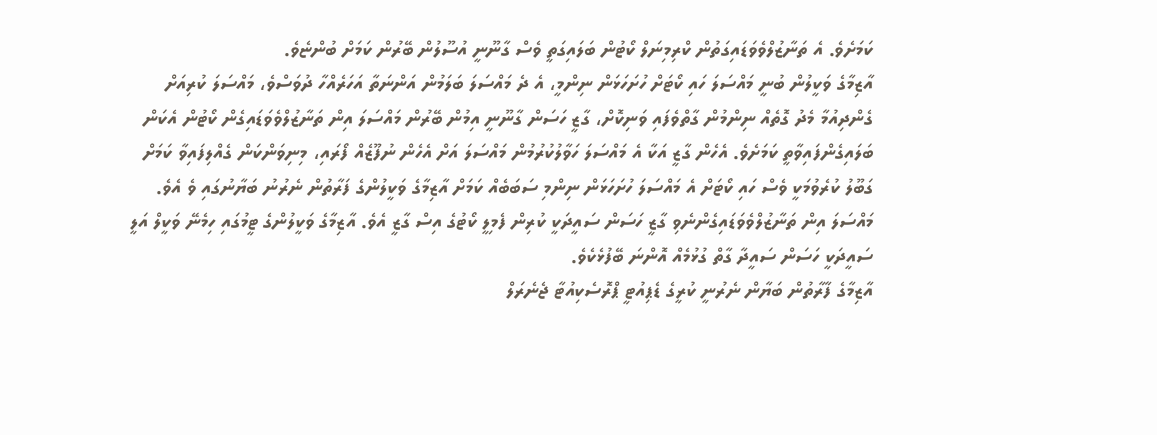ކަމަށެވެ. އެ ތަނާޒުލްވެވަޑައިގަތުން ކްރިމިނަލް ކޯޓުން ބަލައިގަތީ ވެސް ގާނޫނީ އުސޫލުން ބޭރުން ކަމަށް ބުންޏެވެ.
އާޒިމާގެ ވަކީލުން ބުނީ މައްސަލަ ހައި ކޯޓަށް ހުށަހަޅަން ނިންމީ، އެ ދެ މައްސަލަ ބަލަމުން އަންނަތާ އަހަރެއްހާ ދުވަސްވެ، މައްސަލަ ކުރިއަށް ގެންދިއުމާ މެދު ގޮތެއް ނިންމުން ގާތްވެފައި ވަނިކޮށް، ގާޒީ ހަސަން ގާނޫނީ އިމުން ބޭރުން މައްސަލަ އިން ތަނާޒުލްވެވަޑައިގެން ކޯޓުން އެކަން ބަލައިގެންފައިވާތީ ކަމަށެވެ. އެހެން ގާޒީ އަކާ އެ މައްސަލަ ހަވާލުކުރުމުން މައްސަލަ އަށް އެހެން ނުފޫޒެއް ފޯރައި، މިނިވަންކަން ގެއްލިފައިވާ ކަމަށް ގަބޫލު ކުރެވުމަކީ ވެސް ހައި ކޯޓަށް އެ މައްސަލަ ހުށަހަޅަން ނިންމި ސަބަބެއް ކަމަށް އާޒިމާގެ ވަކީލުންގެ ފަރާތުން ނެރުނު ބަޔާނުގައި ވެ އެވެ.
މައްސަލަ އިން ތަނާޒުލްވެވަޑައިގެންނެވި ގާޒީ ހަސަން ސައީދަކީ ކުރިން ފެމިލީ ކޯޓުގެ އިސް ގާޒީ އެވެ. އާޒިމާގެ ވަކީލުންގެ ޓީމުގައި ހިމެނޭ ވަކީލް އަލީ ސައީދަކީ ހަސަން ސައީދާ ގާތް ގުޅުމެއް އޮންނަ ބޭފުޅެކެވެ.
އާޒިމާގެ ފާރާތުން ބަޔާން ނެރުނީ ކުރީގެ ޑެޕިއުޓީ ޕްރޮސެކިއުޓާ ޖެނެރަލް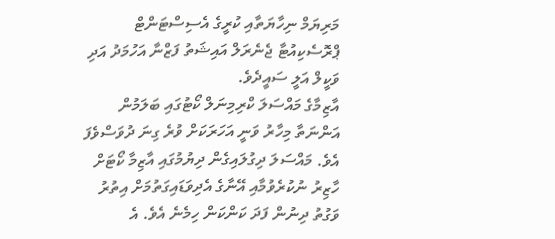މަރިޔަމް ނިހާޔަތާއި ކުރީގެ އެސިސްޓަންޓް ޕްރޮސެކިއުޓާ ޖެނެރަލް އައިޝަތު ފަޒްނާ އަހުމަދު އަދި ވަކީލް އަލީ ސައީދެވެ.
އާޒިމާގެ މައްސަލަ ކްރިމިނަލް ކޯޓުގައި ބަލަމުން އަންނަތާ މިހާރު ވަނީ އަހަރަކަށް ވުރެ ގިނަ ދުވަސްވެފަ އެވެ. މައްސަލަ ދިގުލައިގެން ދިޔުމުގައި އާޒިމާ ކޯޓަށް ހާޒިރު ނުކުރެވުމާއި އޭނާގެ އެދިވަޑައިގަތުމަށް އިތުރު ވަގުތު ދިނުން ފަދަ ކަންކަން ހިމެނެ އެވެ. އެ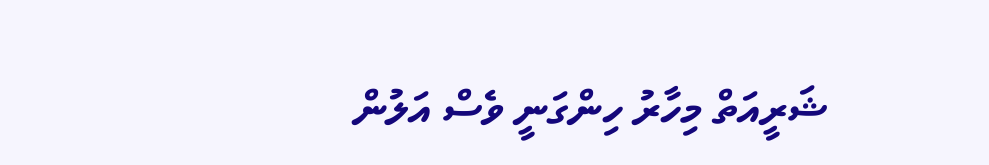ޝަރީއަތް މިހާރު ހިންގަނީ ވެސް އަލުން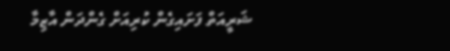ޝަރީއަތް ފަށައިގެން ކުރިއަށް ގެންދަން އާޒިމާ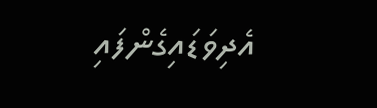އެދިވަޑައިގެންފައި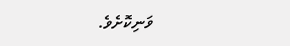ވަނިކޮށެވެ.